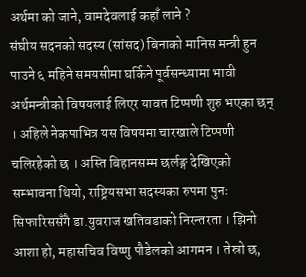अर्थमा को जाने, वामदेवलाई कहाँ लाने ?
संघीय सदनको सदस्य (सांसद) बिनाको मानिस मन्त्री हुन पाउने ६ महिने समयसीमा घर्किने पूर्वसन्ध्यामा भावी अर्थमन्त्रीको विषयलाई लिएर यावत टिप्पणी शुरु भएका छन् । अहिले नेकपाभित्र यस विषयमा चारखाले टिप्पणी चलिरहेको छ । अस्ति बिहानसम्म छर्लङ्ग देखिएको सम्भावना थियो, राष्ट्रियसभा सदस्यका रुपमा पुनः सिफारिससँगै डा.युवराज खतिवडाको निरन्तरता । झिनो आशा हो, महासचिव विष्णु पौडेलको आगमन । तेस्रो छ,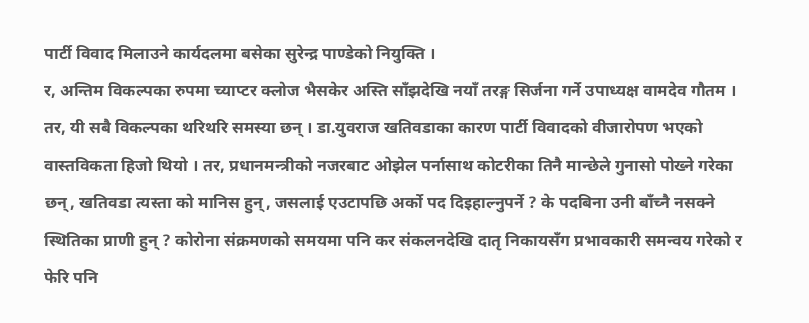पार्टी विवाद मिलाउने कार्यदलमा बसेका सुरेन्द्र पाण्डेको नियुक्ति ।
र, अन्तिम विकल्पका रुपमा च्याप्टर क्लोज भैसकेर अस्ति साँझदेखि नयाँ तरङ्ग सिर्जना गर्ने उपाध्यक्ष वामदेव गौतम । तर, यी सबै विकल्पका थरिथरि समस्या छन् । डा.युवराज खतिवडाका कारण पार्टी विवादको वीजारोपण भएको वास्तविकता हिजो थियो । तर, प्रधानमन्त्रीको नजरबाट ओझेल पर्नासाथ कोटरीका तिनै मान्छेले गुनासो पोख्ने गरेका छन्, खतिवडा त्यस्ता को मानिस हुन्, जसलाई एउटापछि अर्को पद दिइहाल्नुपर्ने ? के पदबिना उनी बाँच्नै नसक्ने स्थितिका प्राणी हुन् ? कोरोना संक्रमणको समयमा पनि कर संकलनदेखि दातृ निकायसँग प्रभावकारी समन्वय गरेको र फेरि पनि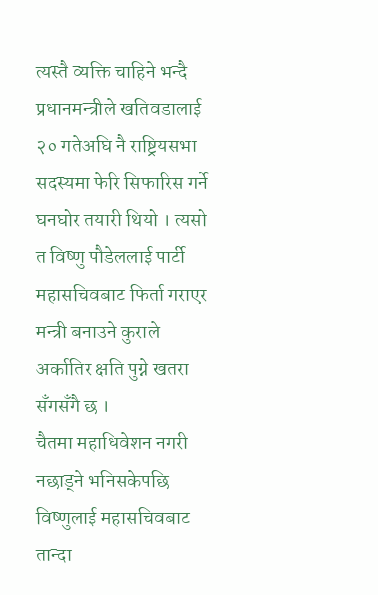त्यस्तै व्यक्ति चाहिने भन्दै प्रधानमन्त्रीले खतिवडालाई २० गतेअघि नै राष्ट्रियसभा सदस्यमा फेरि सिफारिस गर्ने घनघोर तयारी थियो । त्यसो त विष्णु पौडेललाई पार्टी महासचिवबाट फिर्ता गराएर मन्त्री बनाउने कुराले अर्कातिर क्षति पुग्ने खतरा सँगसँगै छ ।
चैतमा महाधिवेशन नगरी नछाड्ने भनिसकेपछि विष्णुलाई महासचिवबाट तान्दा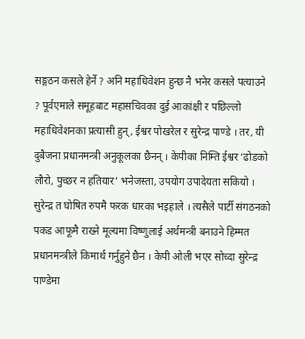सङ्गठन कसले हेर्ने ? अनि महाधिवेशन हुन्छ नै भनेर कसले पत्याउने ? पूर्वएमाले समूहबाट महासचिवका दुई आकांक्षी र पछिल्लो महाधिवेशनका प्रत्यासी हुन्, ईश्वर पोखरेल र सुरेन्द्र पाण्डे । तर, यी दुबैजना प्रधानमन्त्री अनुकूलका छैनन् । केपीका निम्ति ईश्वर ‘ढोडको लौरो, पुच्छर न हतियार’ भनेजस्ता, उपयोग उपादेयता सकियो । सुरेन्द्र त घोषित रुपमै फरक धारका भइहाले । त्यसैले पार्टी संगठनको पकड आफूमै राख्ने मूल्यमा विष्णुलाई अर्थमन्त्री बनाउने हिम्मत प्रधानमन्त्रीले किमार्थ गर्नुहुने छैन । केपी ओली भएर सोच्दा सुरेन्द्र पाण्डेमा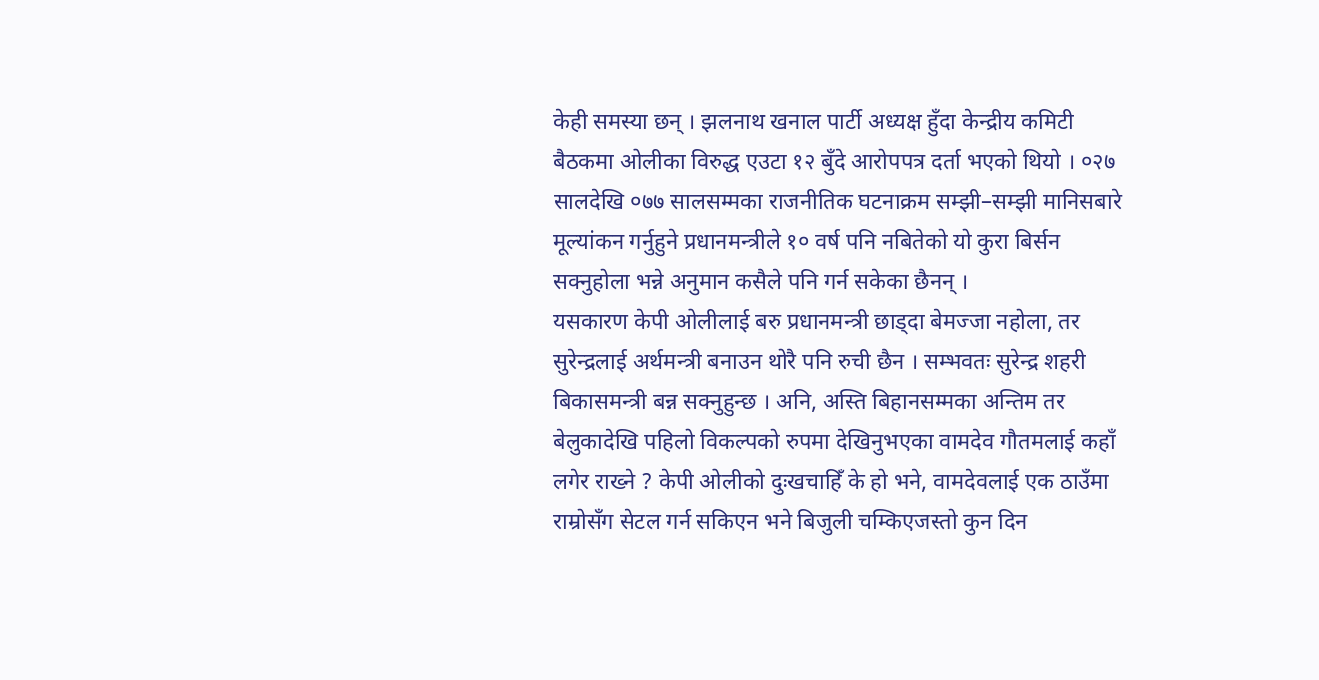केही समस्या छन् । झलनाथ खनाल पार्टी अध्यक्ष हुँदा केन्द्रीय कमिटी बैठकमा ओलीका विरुद्ध एउटा १२ बुँदे आरोपपत्र दर्ता भएको थियो । ०२७ सालदेखि ०७७ सालसम्मका राजनीतिक घटनाक्रम सम्झी–सम्झी मानिसबारे मूल्यांकन गर्नुहुने प्रधानमन्त्रीले १० वर्ष पनि नबितेको यो कुरा बिर्सन सक्नुहोला भन्ने अनुमान कसैले पनि गर्न सकेका छैनन् ।
यसकारण केपी ओलीलाई बरु प्रधानमन्त्री छाड्दा बेमज्जा नहोला, तर सुरेन्द्रलाई अर्थमन्त्री बनाउन थोरै पनि रुची छैन । सम्भवतः सुरेन्द्र शहरी बिकासमन्त्री बन्न सक्नुहुन्छ । अनि, अस्ति बिहानसम्मका अन्तिम तर बेलुकादेखि पहिलो विकल्पको रुपमा देखिनुभएका वामदेव गौतमलाई कहाँ लगेर राख्ने ? केपी ओलीको दुःखचाहिँ के हो भने, वामदेवलाई एक ठाउँमा राम्रोसँग सेटल गर्न सकिएन भने बिजुली चम्किएजस्तो कुन दिन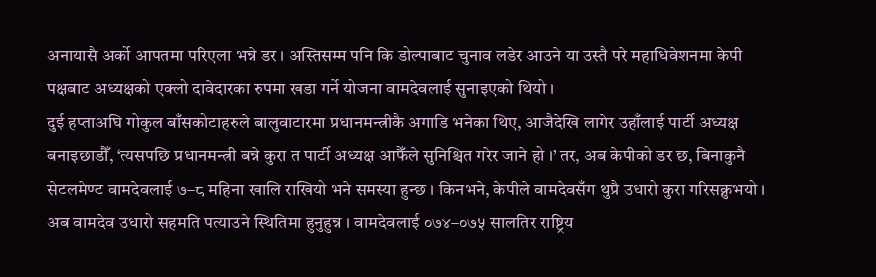अनायासै अर्को आपतमा परिएला भन्ने डर । अस्तिसम्म पनि कि डोल्पाबाट चुनाव लडेर आउने या उस्तै परे महाधिवेशनमा केपी पक्षबाट अध्यक्षको एक्लो दावेदारका रुपमा खडा गर्ने योजना वामदेवलाई सुनाइएको थियो ।
दुई हप्ताअघि गोकुल बाँसकोटाहरुले बालुवाटारमा प्रधानमन्त्रीकै अगाडि भनेका थिए, आजैदेखि लागेर उहाँलाई पार्टी अध्यक्ष बनाइछाडौँ, ‘त्यसपछि प्रधानमन्त्री बन्ने कुरा त पार्टी अध्यक्ष आफैँले सुनिश्चित गरेर जाने हो ।’ तर, अब केपीको डर छ, बिनाकुनै सेटलमेण्ट वामदेवलाई ७–८ महिना खालि राखियो भने समस्या हुन्छ । किनभने, केपीले वामदेवसँग थुप्रै उधारो कुरा गरिसक्नुभयो । अब वामदेव उधारो सहमति पत्याउने स्थितिमा हुनुहुन्न । वामदेवलाई ०७४–०७५ सालतिर राष्ट्रिय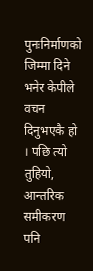पुनःनिर्माणको जिम्मा दिने भनेर केपीले वचन दिनुभएकै हो । पछि त्यो तुहियो, आन्तरिक समीकरण पनि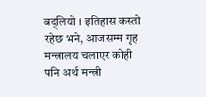बद्लियो । इतिहास कस्तो रहेछ भने, आजसम्म गृह मन्त्रालय चलाएर कोही पनि अर्थ मन्त्री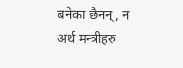बनेका छैनन्, न अर्थ मन्त्रीहरु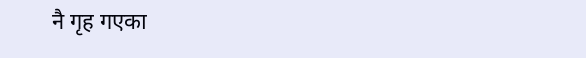नै गृह गएका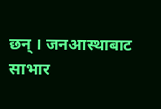छन् । जनआस्थाबाट साभार